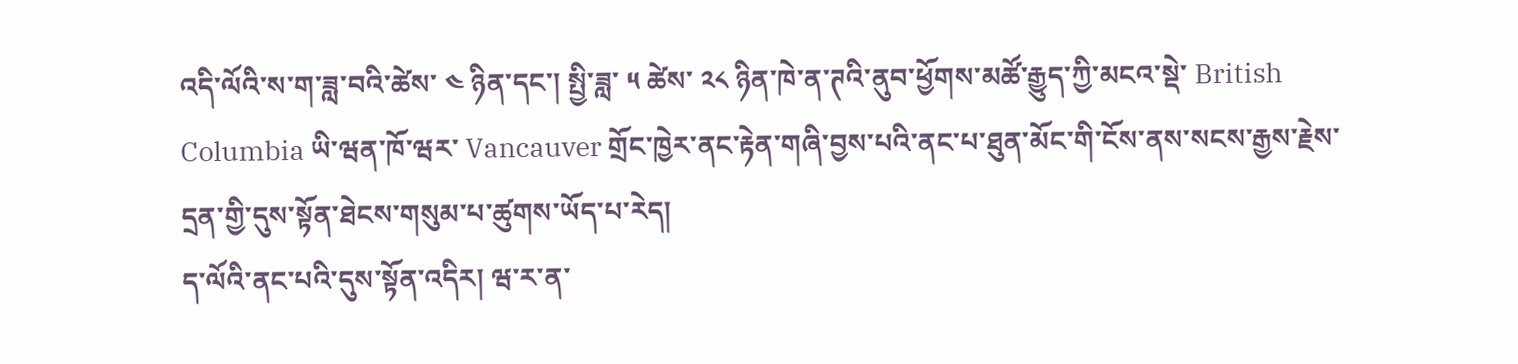འདི་ལོའི་ས་ག་ཟླ་བའི་ཚེས་ ༤ ཉིན་དང་། སྤྱི་ཟླ་ ༥ ཚེས་ ༢༨ ཉིན་ཁེ་ན་ཊའི་ནུབ་ཕྱོགས་མཚོ་རྒྱུད་ཀྱི་མངའ་སྡེ་ British Columbia ཡི་ཝན་ཁོ་ཝར་ Vancauver གྲོང་ཁྱེར་ནང་རྟེན་གཞི་བྱས་པའི་ནང་པ་ཐུན་མོང་གི་ངོས་ནས་སངས་རྒྱས་རྗེས་དྲན་གྱི་དུས་སྟོན་ཐེངས་གསུམ་པ་ཚུགས་ཡོད་པ་རེད།
ད་ལོའི་ནང་པའི་དུས་སྟོན་འདིར། ཝ་ར་ན་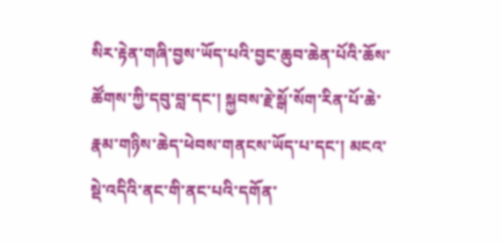སིར་རྟེན་གཞི་བྱས་ཡོད་པའི་བྱང་ཆུབ་ཆེན་པོའི་ཆོས་ཚོགས་ཀྱི་དབུ་བླ་དང་། སྐྱབས་རྗེ་སྒོ་སོག་རིན་པོ་ཆེ་རྣམ་གཉིས་ཆེད་ཕེབས་གནངས་ཡོད་པ་དང་། མངའ་སྡེ་འདིའི་ནང་གི་ནང་པའི་དགོན་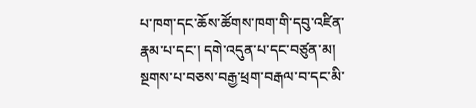པ་ཁག་དང་ཆོས་ཚོགས་ཁག་གི་དབུ་འཛིན་རྣམ་པ་དང་། དགེ་འདུན་པ་དང་བཙུན་མ། སྔགས་པ་བཅས་བརྒྱ་ཕྲག་བརྒལ་བ་དང་མི་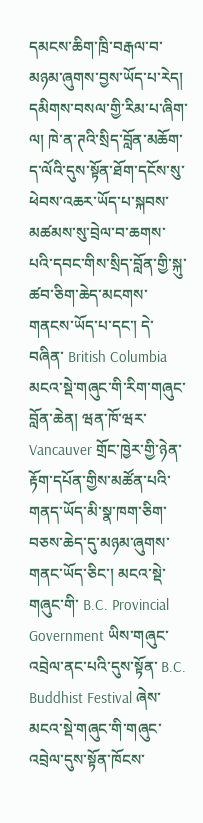དམངས་ཆིག་ཁྲི་བརྒལ་བ་མཉམ་ཞུགས་བྱས་ཡོད་པ་རེད།
དམིགས་བསལ་གྱི་རིམ་པ་ཞིག་ལ། ཁེ་ན་ཊའི་སྲིད་བློན་མཆོག་ད་ལོའི་དུས་སྟོན་ཐོག་དངོས་སུ་ཕེབས་འཆར་ཡོད་པ་སྐབས་མཚམས་སུ་བྲེལ་བ་ཆགས་པའི་དབང་གིས་སྲིད་བློན་གྱི་སྐུ་ཚབ་ཅིག་ཆེད་མངགས་གནངས་ཡོད་པ་དང་། དེ་བཞིན་ British Columbia མངའ་སྡེ་གཞུང་གི་རིག་གཞུང་བློན་ཆེན། ཝན་ཁོ་ཝར་ Vancauver གྲོང་ཁྱེར་གྱི་ཉེན་རྟོག་དཔོན་གྱིས་མཚོན་པའི་གནད་ཡོད་མི་སྣ་ཁག་ཅིག་བཅས་ཆེད་དུ་མཉམ་ཞུགས་གནང་ཡོད་ཅིང་། མངའ་སྡེ་གཞུང་གི་ B.C. Provincial Government ཡིས་གཞུང་འབྲེལ་ནང་པའི་དུས་སྟོན་ B.C. Buddhist Festival ཞེས་མངའ་སྡེ་གཞུང་གི་གཞུང་འབྲེལ་དུས་སྟོན་ཁོངས་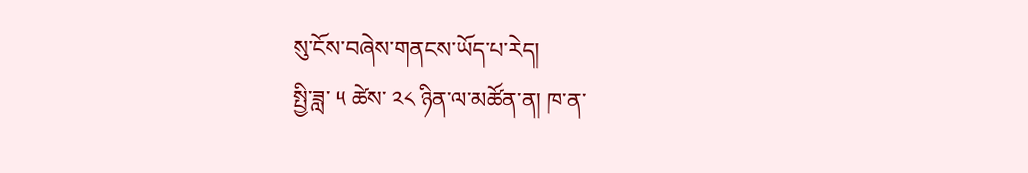སུ་ངོས་བཞེས་གནངས་ཡོད་པ་རེད།
སྤྱི་ཟླ་ ༥ ཚེས་ ༢༨ ཉིན་ལ་མཚོན་ན། ཁ་ན་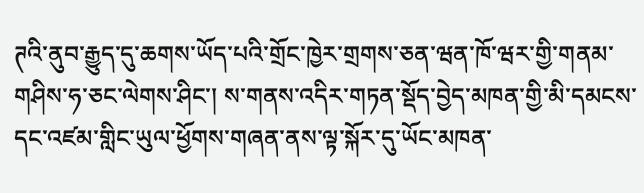ཊའི་ནུབ་རྒྱུད་དུ་ཆགས་ཡོད་པའི་གྲོང་ཁྱེར་གྲགས་ཅན་ཝན་ཁོ་ཝར་གྱི་གནམ་གཤིས་ཧ་ཅང་ལེགས་ཤིང་། ས་གནས་འདིར་གཏན་སྡོད་བྱེད་མཁན་གྱི་མི་དམངས་དང་འཛམ་གླིང་ཡུལ་ཕྱོགས་གཞན་ནས་ལྟ་སྐོར་དུ་ཡོང་མཁན་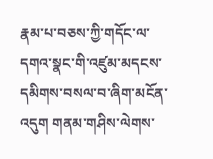རྣམ་པ་བཅས་ཀྱི་གདོང་ལ་དགའ་སྣང་གི་འཛུམ་མདངས་དམིགས་བསལ་བ་ཞིག་མངོན་འདུག གནམ་གཤིས་ལེགས་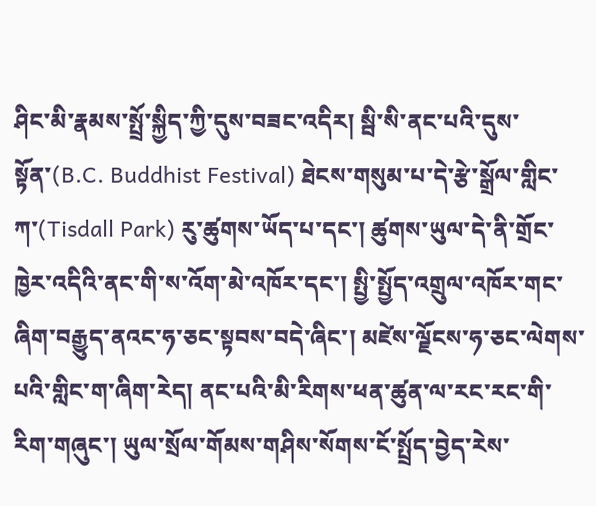ཤིང་མི་རྣམས་སྤྲོ་སྐྱིད་ཀྱི་དུས་བཟང་འདིར། སྦི་སི་ནང་པའི་དུས་སྟོན་(B.C. Buddhist Festival) ཐེངས་གསུམ་པ་དེ་རྩེ་སྒྲོལ་གླིང་ཀ་(Tisdall Park) རུ་ཚུགས་ཡོད་པ་དང་། ཚུགས་ཡུལ་དེ་ནི་གྲོང་ཁྱེར་འདིའི་ནང་གི་ས་འོག་མེ་འཁོར་དང་། སྤྱི་སྤྱོད་འགྲུལ་འཁོར་གང་ཞིག་བརྒྱུད་ནའང་ཧ་ཅང་སྟབས་བདེ་ཞིང་། མཛེས་ལྗོངས་ཧ་ཅང་ལེགས་པའི་གླིང་ག་ཞིག་རེད། ནང་པའི་མི་རིགས་ཕན་ཚུན་ལ་རང་རང་གི་རིག་གཞུང་། ཡུལ་སྲོལ་གོམས་གཤིས་སོགས་ངོ་སྤྲོད་བྱེད་རེས་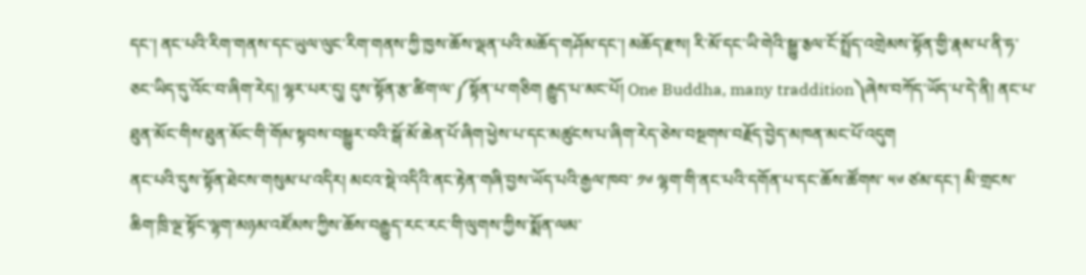དང་། ནང་པའི་རིག་གནས་དང་ཡུལ་ལུང་རིག་གནས་ཀྱི་ཁྱས་ཆོས་ལྡན་པའི་མཆོད་གཤོམ་དང་། མཆོད་རྫས། རི་མོ་དང་ཡི་གེའི་སྒྱུ་རྕལ་ངོ་སྤྲོད་འགྲེམས་སྟོན་གྱི་རྣམ་པ་ནི་ཧ་ཅང་ཡིད་དུ་འོང་བ་ཞིག་རེད། ལྷར་པར་དུ། དུས་སྟོན་རྩ་ཚིག་ལ་༼སྟོན་པ་གཅིག རྒྱུད་པ་མང་པོ། One Buddha, many traddition༽ཞེས་བཀོད་ཡོད་པ་དེ་ནི། ནང་པ་ཐུན་མོང་གིས་ཐུན་མོང་གི་གོམ་སྟབས་བསྒྱུར་བའི་སྒོ་མོ་ཆེན་པོ་ཞིག་ཕྱེས་པ་དང་མཚུངས་པ་ཞིག་རེད་ཅེས་བསྔགས་བརྗོད་བྱེད་མཁན་མང་པོ་འདུག
ནང་པའི་དུས་སྟོན་ཐེངས་གསུམ་པ་འདིར། མངའ་སྡེ་འདིའི་ནང་རྟེན་གཞི་བྱས་ཡོད་པའི་རྒྱལ་ཁབ་ ༡༦ ལྷག་གི་ནང་པའི་དགོན་པ་དང་ཆོས་ཚོགས་ ༥༦ ཙམ་དང་། མི་གྲངས་ཆིག་ཁྲི་ལྔ་སྟོང་ལྷག་མཉམ་འཛོམས་ཀྱིས་ཆོས་བརྒྱུད་རང་རང་གི་ལུགས་ཀྱིས་སྨོན་ལམ་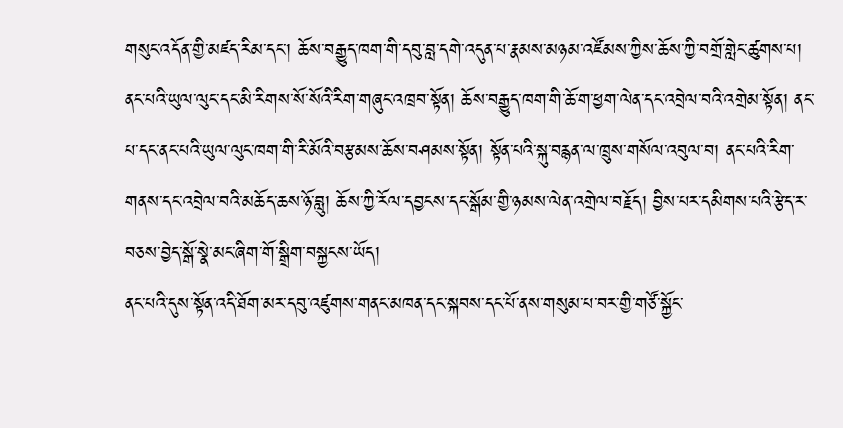གསུང་འདོན་གྱི་མཛད་རིམ་དང་། ཆོས་བརྒྱུད་ཁག་གི་དབུ་བླ་དགེ་འདུན་པ་རྣམས་མཉམ་འཛོམས་ཀྱིས་ཆོས་ཀྱི་བགྲོ་གླེང་ཚུགས་པ། ནང་པའི་ཡུལ་ལུང་དང་མི་རིགས་སོ་སོའི་རིག་གཞུང་འཁྲབ་སྟོན། ཆོས་བརྒྱུད་ཁག་གི་ཆོ་ག་ཕྱག་ལེན་དང་འབྲེལ་བའི་འགྲེམ་སྟོན། ནང་པ་དང་ནང་པའི་ཡུལ་ལུང་ཁག་གི་རི་མོའི་བརྩམས་ཆོས་བཤམས་སྟོན། སྟོན་པའི་སྐུ་བརྙན་ལ་ཁྲུས་གསོལ་འབུལ་བ། ནང་པའི་རིག་གནས་དང་འབྲེལ་བའི་མཆོད་ཆས་ཉོ་བླུ། ཆོས་ཀྱི་རོལ་དབྱངས་དང་སྒོམ་གྱི་ཉམས་ལེན་འགྲེལ་བརྗོད། བྱིས་པར་དམིགས་པའི་རྩེད་ར་བཅས་བྱེད་སྒོ་སྣེ་མང་ཞིག་གོ་སྒྲིག་བསྐྱངས་ཡོད།
ནང་པའི་དུས་སྟོན་འདི་ཐོག་མར་དབུ་འཛུགས་གནང་མཁན་དང་སྐབས་དང་པོ་ནས་གསུམ་པ་བར་གྱི་གཙོ་སྐྱོང་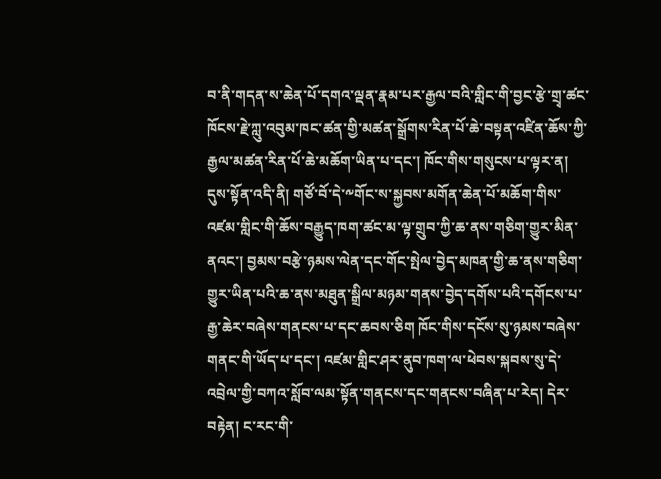བ་ནི་གདན་ས་ཆེན་པོ་དགའ་ལྡན་རྣམ་པར་རྒྱལ་བའི་གླིང་གི་བྱང་རྩེ་གྲྭ་ཚང་ཁོངས་རྗེ་ཀླུ་འབུམ་ཁང་ཚན་གྱི་མཚན་སྒྲོགས་རིན་པོ་ཆེ་བསྟན་འཛིན་ཆོས་ཀྱི་རྒྱལ་མཚན་རིན་པོ་ཆེ་མཆོག་ཡིན་པ་དང་། ཁོང་གིས་གསུངས་པ་ལྟར་ན། དུས་སྟོན་འདི་ནི། གཙོ་བོ་དེ་༸གོང་ས་སྐྱབས་མགོན་ཆེན་པོ་མཆོག་གིས་འཛམ་གླིང་གི་ཆོས་བརྒྱུད་ཁག་ཚང་མ་ལྟ་གྲུབ་ཀྱི་ཆ་ནས་གཅིག་གྱུར་མིན་ནའང་། བྱམས་བརྩེ་ཉམས་ལེན་དང་གོང་སྤེལ་བྱེད་མཁན་གྱི་ཆ་ནས་གཅིག་གྱུར་ཡིན་པའི་ཆ་ནས་མཐུན་སྒྲིལ་མཉམ་གནས་བྱེད་དགོས་པའི་དགོངས་པ་རྒྱ་ཆེར་བཞེས་གནངས་པ་དང་ཆབས་ཅིག ཁོང་གིས་དངོས་སུ་ཉམས་བཞེས་གནང་གི་ཡོད་པ་དང་། འཛམ་གླིང་ཤར་ནུབ་ཁག་ལ་ཕེབས་སྐབས་སུ་དེ་འབྲེལ་གྱི་བཀའ་སློབ་ལམ་སྟོན་གནངས་དང་གནངས་བཞིན་པ་རེད། དེར་བརྟེན། ང་རང་གི་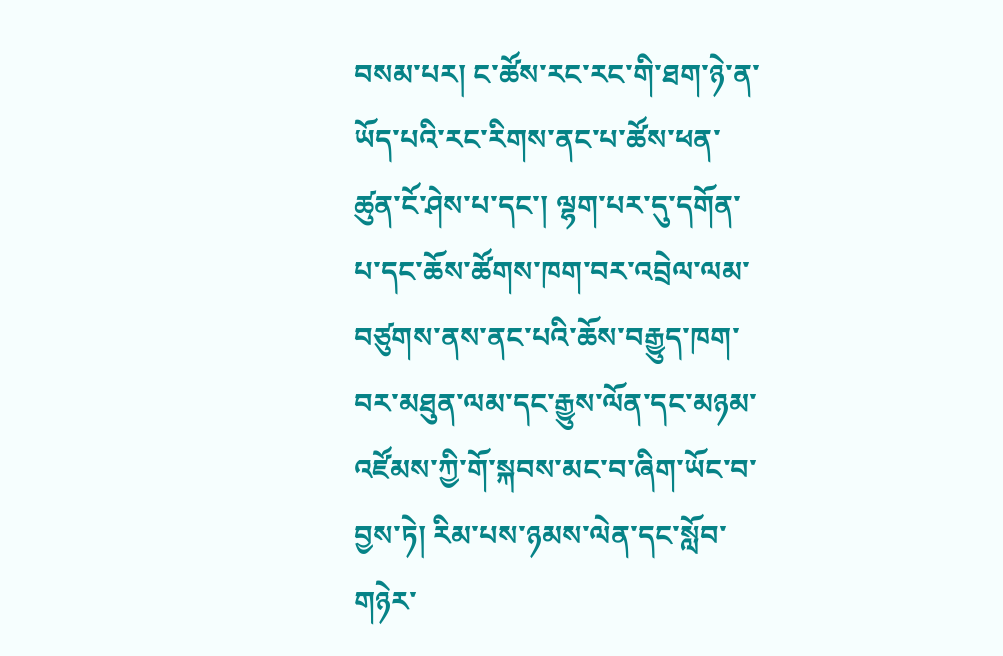བསམ་པར། ང་ཚོས་རང་རང་གི་ཐག་ཉེ་ན་ཡོད་པའི་རང་རིགས་ནང་པ་ཚོས་ཕན་ཚུན་ངོ་ཤེས་པ་དང་། ལྷག་པར་དུ་དགོན་པ་དང་ཆོས་ཚོགས་ཁག་བར་འབྲེལ་ལམ་བཙུགས་ནས་ནང་པའི་ཆོས་བརྒྱུད་ཁག་བར་མཐུན་ལམ་དང་རྒྱུས་ལོན་དང་མཉམ་འཛོམས་ཀྱི་གོ་སྐབས་མང་བ་ཞིག་ཡོང་བ་བྱས་ཏེ། རིམ་པས་ཉམས་ལེན་དང་སློབ་གཉེར་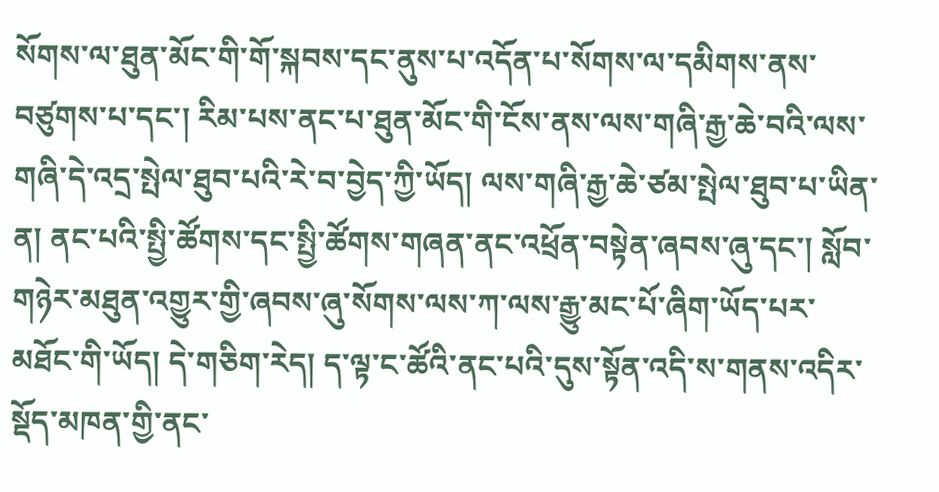སོགས་ལ་ཐུན་མོང་གི་གོ་སྐབས་དང་ནུས་པ་འདོན་པ་སོགས་ལ་དམིགས་ནས་བཙུགས་པ་དང་། རིམ་པས་ནང་པ་ཐུན་མོང་གི་ངོས་ནས་ལས་གཞི་རྒྱ་ཆེ་བའི་ལས་གཞི་དེ་འདྲ་སྤེལ་ཐུབ་པའི་རེ་བ་བྱེད་ཀྱི་ཡོད། ལས་གཞི་རྒྱ་ཆེ་ཙམ་སྤེལ་ཐུབ་པ་ཡིན་ན། ནང་པའི་སྤྱི་ཚོགས་དང་སྤྱི་ཚོགས་གཞན་ནང་འཕྲོན་བསྟེན་ཞབས་ཞུ་དང་། སློབ་གཉེར་མཐུན་འགྱུར་གྱི་ཞབས་ཞུ་སོགས་ལས་ཀ་ལས་རྒྱུ་མང་པོ་ཞིག་ཡོད་པར་མཐོང་གི་ཡོད། དེ་གཅིག་རེད། ད་ལྟ་ང་ཚོའི་ནང་པའི་དུས་སྟོན་འདི་ས་གནས་འདིར་སྡོད་མཁན་གྱི་ནང་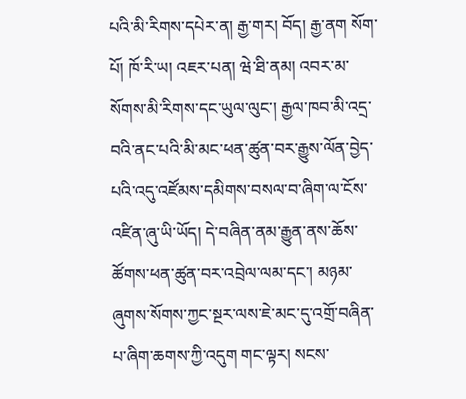པའི་མི་རིགས་དཔེར་ན། རྒྱ་གར། བོད། རྒྱ་ནག སོག་པོ། ཁོ་རི་ཡ། འཇར་པན། ཝེ་ཐི་ནམ། འབར་མ་སོགས་མི་རིགས་དང་ཡུལ་ལུང་། རྒྱལ་ཁབ་མི་འདྲ་བའི་ནང་པའི་མི་མང་ཕན་ཚུན་བར་རྒྱུས་ལོན་བྱེད་པའི་འདུ་འཛོམས་དམིགས་བསལ་བ་ཞིག་ལ་ངོས་འཛིན་ཞུ་ཡི་ཡོད། དེ་བཞིན་ནམ་རྒྱུན་ནས་ཆོས་ཚོགས་ཕན་ཚུན་བར་འབྲེལ་ལམ་དང་། མཉམ་ཞུགས་སོགས་ཀྱང་སྔར་ལས་ཇེ་མང་དུ་འགྲོ་བཞིན་པ་ཞིག་ཆགས་ཀྱི་འདུག གང་ལྟར། སངས་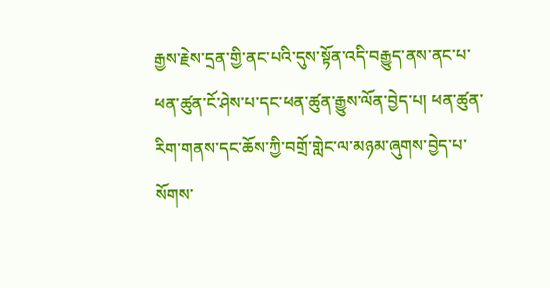རྒྱས་རྗེས་དྲན་གྱི་ནང་པའི་དུས་སྟོན་འདི་བརྒྱུད་ནས་ནང་པ་ཕན་ཚུན་ངོ་ཤེས་པ་དང་ཕན་ཚུན་རྒྱུས་ལོན་བྱེད་པ། ཕན་ཚུན་རིག་གནས་དང་ཆོས་ཀྱི་བགྲོ་གླེང་ལ་མཉམ་ཞུགས་བྱེད་པ་སོགས་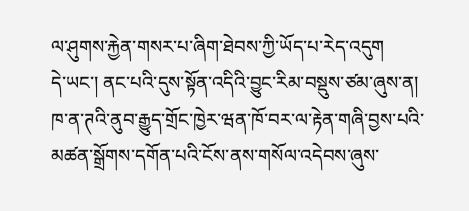ལ་ཤུགས་རྐྱེན་གསར་པ་ཞིག་ཐེབས་ཀྱི་ཡོད་པ་རེད་འདུག
དེ་ཡང་། ནང་པའི་དུས་སྟོན་འདིའི་བྱུང་རིམ་བསྡུས་ཙམ་ཞུས་ན། ཁ་ན་ཊའི་ནུབ་རྒྱུད་གྲོང་ཁྱེར་ཝན་ཁོ་བར་ལ་རྟེན་གཞི་བྱས་པའི་མཚན་སྒྲོགས་དགོན་པའི་ངོས་ནས་གསོལ་འདེབས་ཞུས་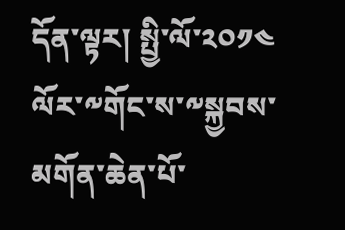དོན་ལྟར། སྤྱི་ལོ་༢༠༡༤ ལོར་༸གོང་ས་༸སྐྱབས་མགོན་ཆེན་པོ་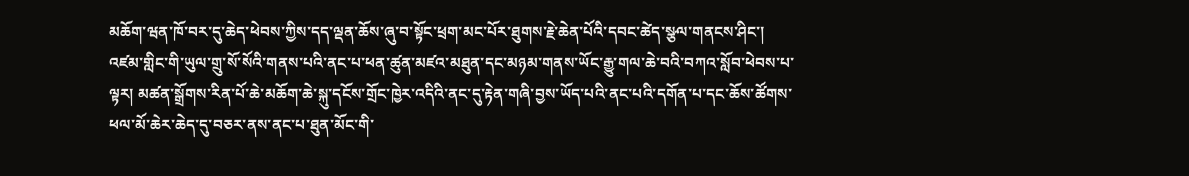མཆོག་ཝན་ཁོ་བར་དུ་ཆེད་ཕེབས་ཀྱིས་དད་ལྡན་ཆོས་ཞུ་བ་སྟོང་ཕྲག་མང་པོར་ཐུགས་རྗེ་ཆེན་པོའི་དབང་ཚེད་སྩལ་གནངས་ཤིང་། འཛམ་གླིང་གི་ཡུལ་གྲུ་སོ་སོའི་གནས་པའི་ནང་པ་ཕན་ཚུན་མཛའ་མཐུན་དང་མཉམ་གནས་ཡོང་རྒྱུ་གལ་ཆེ་བའི་བཀའ་སློབ་ཕེབས་པ་ལྟར། མཚན་སྒྲོགས་རིན་པོ་ཆེ་མཆོག་ཆེ་སྐུ་དངོས་གྲོང་ཁྱེར་འདིའི་ནང་དུ་རྟེན་གཞི་བྱས་ཡོད་པའི་ནང་པའི་དགོན་པ་དང་ཆོས་ཚོགས་ཕལ་མོ་ཆེར་ཆེད་དུ་བཅར་ནས་ནང་པ་ཐུན་མོང་གི་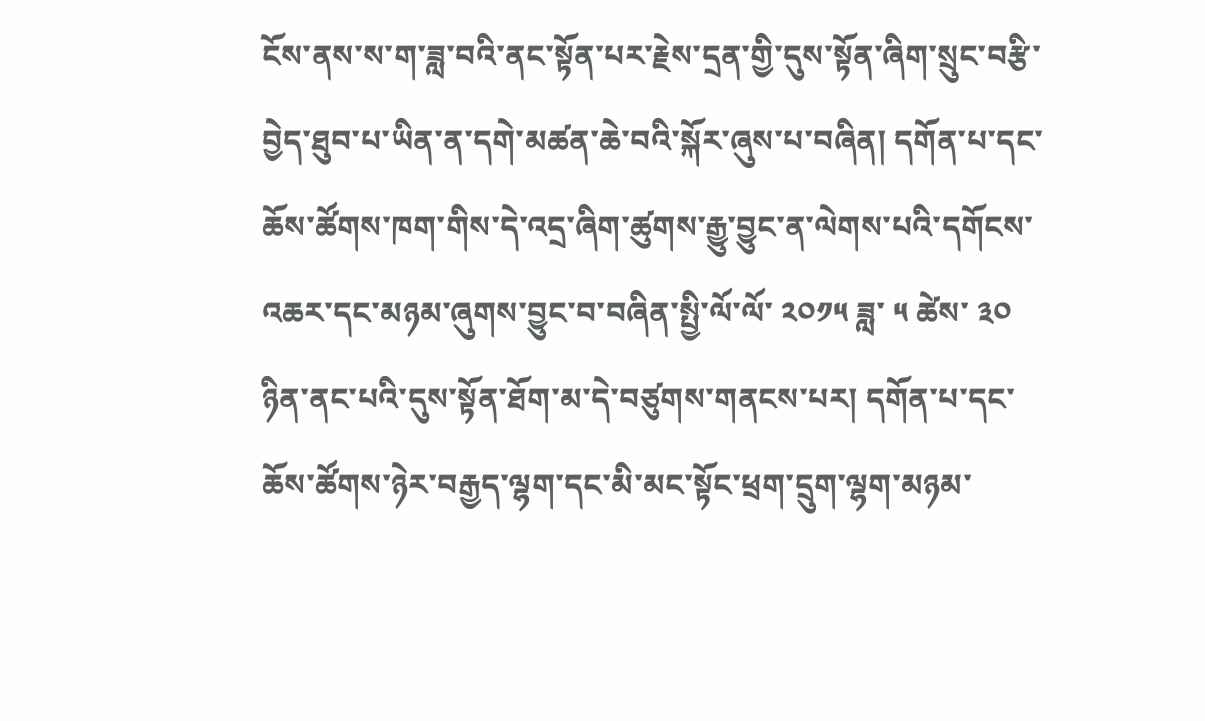ངོས་ནས་ས་ག་ཟླ་བའི་ནང་སྟོན་པར་རྗེས་དྲན་གྱི་དུས་སྟོན་ཞིག་སྲུང་བརྩི་བྱེད་ཐུབ་པ་ཡིན་ན་དགེ་མཚན་ཆེ་བའི་སྐོར་ཞུས་པ་བཞིན། དགོན་པ་དང་ཆོས་ཚོགས་ཁག་གིས་དེ་འདྲ་ཞིག་ཚུགས་རྒྱུ་བྱུང་ན་ལེགས་པའི་དགོངས་འཆར་དང་མཉམ་ཞུགས་བྱུང་བ་བཞིན་སྤྱི་ལོ་ལོ་ ༢༠༡༥ ཟླ་ ༥ ཚེས་ ༣༠ ཉིན་ནང་པའི་དུས་སྟོན་ཐོག་མ་དེ་བཙུགས་གནངས་པར། དགོན་པ་དང་ཆོས་ཚོགས་ཉེར་བརྒྱད་ལྷག་དང་མི་མང་སྟོང་ཕྲག་དྲུག་ལྷག་མཉམ་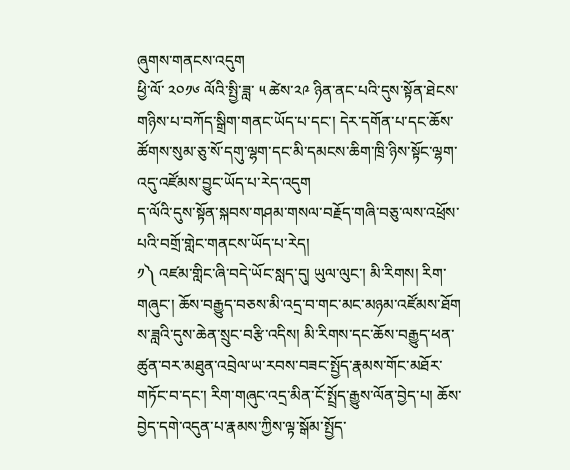ཞུགས་གནངས་འདུག
ཕྱི་ལོ་ ༢༠༡༦ ལོའི་སྤྱི་ཟླ་ ༥ ཚེས་༢༩ ཉིན་ནང་པའི་དུས་སྟོན་ཐེངས་གཉིས་པ་བཀོད་སྒྲིག་གནང་ཡོད་པ་དང་། དེར་དགོན་པ་དང་ཆོས་ཚོགས་སུམ་ཅུ་སོ་དགུ་ལྷག་དང་མི་དམངས་ཆིག་ཁྲི་ཉིས་སྟོང་ལྷག་འདུ་འཛོམས་བྱུང་ཡོད་པ་རེད་འདུག
ད་ལོའི་དུས་སྟོན་སྐབས་གཤམ་གསལ་བརྗོད་གཞི་བཅུ་ལས་འཕྲོས་པའི་བགྲོ་གླེང་གནངས་ཡོད་པ་རེད།
༡༽ འཛམ་གླིང་ཞི་བདེ་ཡོང་སླད་དུ། ཡུལ་ལུང་། མི་རིགས། རིག་གཞུང་། ཆོས་བརྒྱུད་བཅས་མི་འདྲ་བ་གང་མང་མཉམ་འཛོམས་ཐོག ས་ཟླའི་དུས་ཆེན་སྲུང་བརྩི་འདིས། མི་རིགས་དང་ཆོས་བརྒྱུད་ཕན་ཚུན་བར་མཐུན་འབྲེལ་ཡ་རབས་བཟང་སྤྱོད་རྣམས་གོང་མཐོར་གཏོང་བ་དང་། རིག་གཞུང་འདྲ་མིན་ངོ་སྤྲོད་རྒྱུས་ལོན་བྱེད་པ། ཆོས་བྱེད་དགེ་འདུན་པ་རྣམས་ཀྱིས་ལྟ་སྒོམ་སྤྱོད་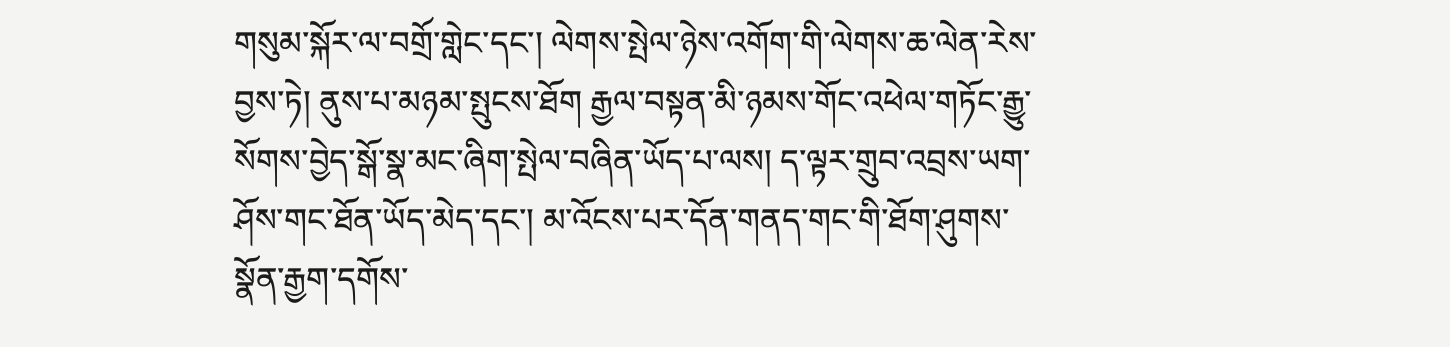གསུམ་སྐོར་ལ་བགྲོ་གླེང་དང་། ལེགས་སྤེལ་ཉེས་འགོག་གི་ལེགས་ཆ་ལེན་རེས་བྱས་ཏེ། ནུས་པ་མཉམ་སྤུངས་ཐོག རྒྱལ་བསྟན་མི་ཉམས་གོང་འཕེལ་གཏོང་རྒྱུ་སོགས་བྱེད་སྒོ་སྣ་མང་ཞིག་སྤེལ་བཞིན་ཡོད་པ་ལས། ད་ལྟར་གྲུབ་འབྲས་ཡག་ཤོས་གང་ཐོན་ཡོད་མེད་དང་། མ་འོངས་པར་དོན་གནད་གང་གི་ཐོག་ཤུགས་སྣོན་རྒྱག་དགོས་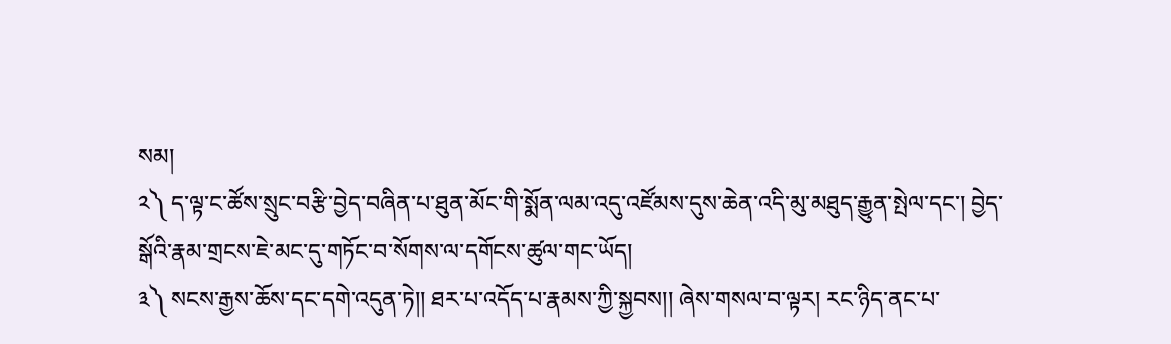སམ།
༢༽ ད་ལྟ་ང་ཚོས་སྲུང་བརྩི་བྱེད་བཞིན་པ་ཐུན་མོང་གི་སྨོན་ལམ་འདུ་འཛོམས་དུས་ཆེན་འདི་མུ་མཐུད་རྒྱུན་སྤེལ་དང་། བྱེད་སྒོའི་རྣམ་གྲངས་ཇེ་མང་དུ་གཏོང་བ་སོགས་ལ་དགོངས་ཚུལ་གང་ཡོད།
༣༽ སངས་རྒྱས་ཆོས་དང་དགེ་འདུན་ཏེ།། ཐར་པ་འདོད་པ་རྣམས་ཀྱི་སྐྱབས།། ཞེས་གསལ་བ་ལྟར། རང་ཉིད་ནང་པ་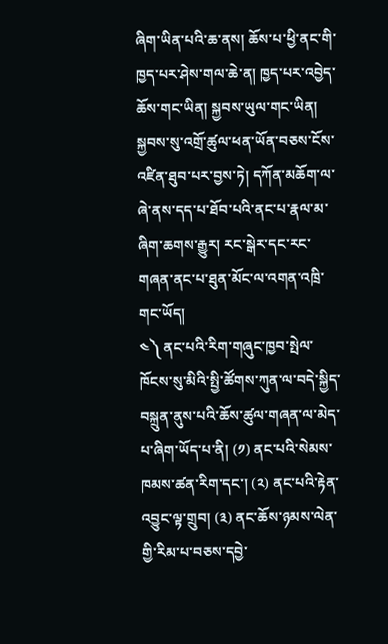ཞིག་ཡིན་པའི་ཆ་ནས། ཆོས་པ་ཕྱི་ནང་གི་ཁྱད་པར་ཤེས་གལ་ཆེ་ན། ཁྱད་པར་འབྱེད་ཆོས་གང་ཡིན། སྐྱབས་ཡུལ་གང་ཡིན། སྐྱབས་སུ་འགྲོ་ཚུལ་ཕན་ཡོན་བཅས་ངོས་འཛིན་ཐུབ་པར་བྱས་ཏེ། དཀོན་མཆོག་ལ་ཞེ་ནས་དད་པ་ཐོབ་པའི་ནང་པ་རྣལ་མ་ཞིག་ཆགས་རྒྱུར། རང་སྒེར་དང་རང་གཞན་ནང་པ་ཐུན་མོང་ལ་འགན་འཁྲི་གང་ཡོད།
༤༽ ནང་པའི་རིག་གཞུང་ཁྱབ་སྤེལ་ཁོངས་སུ་མིའི་སྤྱི་ཚོགས་ཀུན་ལ་བདེ་སྐྱིད་བསྐྲུན་ནུས་པའི་ཆོས་ཚུལ་གཞན་ལ་མེད་པ་ཞིག་ཡོད་པ་ནི། (༡) ནང་པའི་སེམས་ཁམས་ཚན་རིག་དང་། (༢) ནང་པའི་རྟེན་འབྱུང་ལྟ་གྲུབ། (༣) ནང་ཆོས་ཉམས་ལེན་གྱི་རིམ་པ་བཅས་དབྱེ་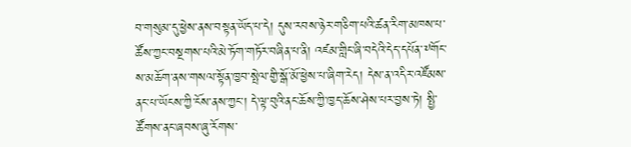བ་གསུམ་དུ་ཕྱེས་ནས་བསྟན་ཡོད་པ་དེ། དུས་རབས་ཉེར་གཅིག་པའི་ཚན་རིག་མཁས་པ་ཚོས་ཀྱང་བསྔགས་པའི་མེ་ཏོག་གཏོར་བཞིན་པ་ནི། འཛམ་གླིང་ཞི་བདེའི་དེད་དཔོན་༸གོང་ས་མཆོག་ནས་གསལ་སྟོན་ཁྱབ་སྤེལ་གྱི་སྒོ་མོ་ཕྱེས་པ་ཞིག་རེད། དེས་ན་འདིར་འཛོམས་ནང་པ་ཡོངས་ཀྱི་ངོས་ནས་ཀྱང་། དེ་ལྟ་བུའི་ནང་ཆོས་ཀྱི་ཁྱད་ཆོས་ཤེས་པར་བྱས་ཏེ། སྤྱི་ཚོགས་ནང་ཞབས་ཞུ་རོགས་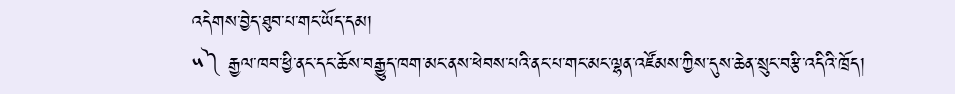འདེགས་བྱེད་ཐུབ་པ་གང་ཡོད་དམ།
༥༽ རྒྱལ་ཁབ་ཕྱི་ནང་དང་ཆོས་བརྒྱུད་ཁག་མང་ནས་ཕེབས་པའི་ནང་པ་གང་མང་ལྷན་འཛོམས་ཀྱིས་དུས་ཆེན་སྲུང་བརྩི་འདིའི་ཁྲོད།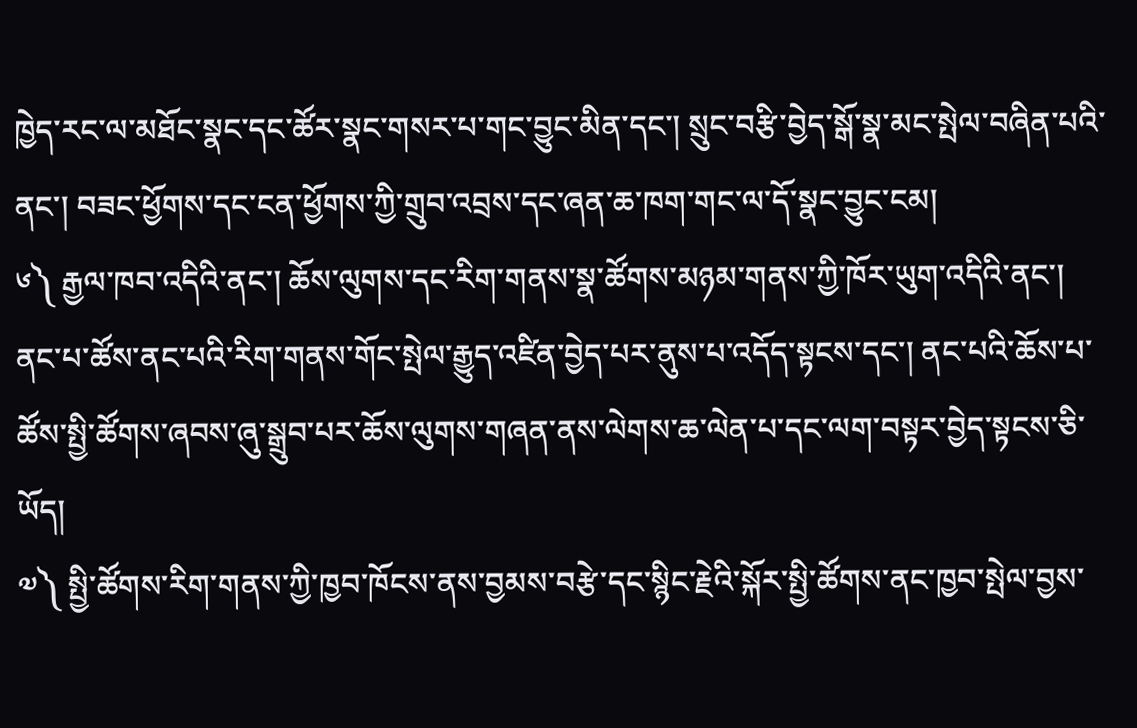ཁྱེད་རང་ལ་མཐོང་སྣང་དང་ཚོར་སྣང་གསར་པ་གང་བྱུང་མིན་དང་། སྲུང་བརྩི་བྱེད་སྒོ་སྣ་མང་སྤེལ་བཞིན་པའི་ནང་། བཟང་ཕྱོགས་དང་ངན་ཕྱོགས་ཀྱི་གྲུབ་འབྲས་དང་ཞན་ཆ་ཁག་གང་ལ་དོ་སྣང་བྱུང་ངམ།
༦༽ རྒྱལ་ཁབ་འདིའི་ནང་། ཆོས་ལུགས་དང་རིག་གནས་སྣ་ཚོགས་མཉམ་གནས་ཀྱི་ཁོར་ཡུག་འདིའི་ནང་། ནང་པ་ཚོས་ནང་པའི་རིག་གནས་གོང་སྤེལ་རྒྱུད་འཛིན་བྱེད་པར་ནུས་པ་འདོད་སྟངས་དང་། ནང་པའི་ཆོས་པ་ཚོས་སྤྱི་ཚོགས་ཞབས་ཞུ་སྒྲུབ་པར་ཆོས་ལུགས་གཞན་ནས་ལེགས་ཆ་ལེན་པ་དང་ལག་བསྟར་བྱེད་སྟངས་ཅི་ཡོད།
༧༽ སྤྱི་ཚོགས་རིག་གནས་ཀྱི་ཁྱབ་ཁོངས་ནས་བྱམས་བརྩེ་དང་སྙིང་རྗེའི་སྐོར་སྤྱི་ཚོགས་ནང་ཁྱབ་སྤེལ་བྱས་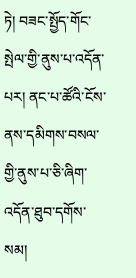ཏེ། བཟང་སྤྱོད་གོང་སྤེལ་གྱི་ནུས་པ་འདོན་པར། ནང་པ་ཚོའི་ངོས་ནས་དམིགས་བསལ་གྱི་ནུས་པ་ཅི་ཞིག་འདོན་ཐུབ་དགོས་སམ།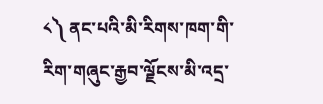༨༽ ནང་པའི་མི་རིགས་ཁག་གི་རིག་གཞུང་རྒྱབ་ལྗོངས་མི་འདྲ་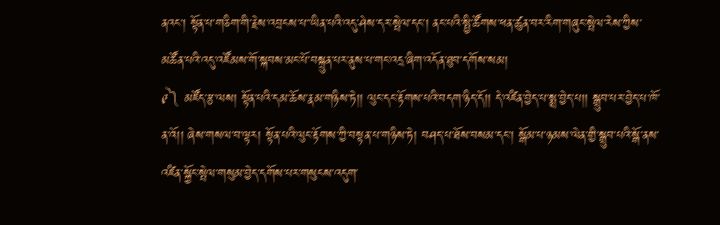ནའང་། སྟོན་པ་གཅིག་གི་རྗེས་འབྲངས་པ་་ཡིན་པའི་འདུ་ཤེས་དར་སྤེལ་དང་། ནང་པའི་སྤྱི་ཚོགས་ཕན་ཚུན་བར་རིག་གཞུང་སྤེལ་རེས་ཀྱིས་མཚོན་པའི་འདུ་འཛོམས་གོ་སྐབས་མང་པོ་བསྐྲུན་པར་ནུས་པ་གང་འདྲ་ཞིག་འདོན་ཐུབ་དགོས་སམ།
༩༽ མཛོད་རྩ་ལས། སྟོན་པའི་དམ་ཆོས་རྣམ་གཉིས་ཏེ།། ལུང་དང་རྟོགས་པའི་བདག་ཉིད་དོ།། དེ་འཛིན་བྱེད་པ་སྨྲ་བྱེད་པ།། སྒྲུབ་པར་བྱེད་པ་ཁོ་ན་འོ།། ཞེས་གསལ་བ་ལྟར། སྟོན་པའི་ལུང་རྟོགས་ཀྱི་བསྟན་པ་གཉིས་ཏེ། བཤད་པ་ཐོས་བསམ་དང་། སྒོམ་པ་ཉམས་ལེན་གྱི་སྒྲུབ་པའི་སྒོ་ནས་འཛིན་སྐྱོང་སྤེལ་གསུམ་བྱེད་དགོས་པར་གསུངས་འདུག་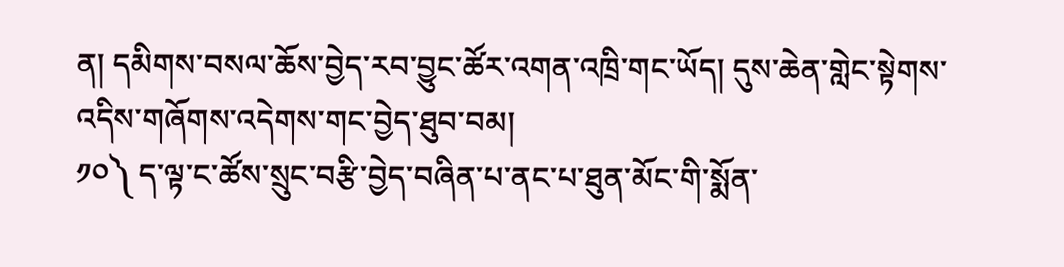ན། དམིགས་བསལ་ཆོས་བྱེད་རབ་བྱུང་ཚོར་འགན་འཁྲི་གང་ཡོད། དུས་ཆེན་གླེང་སྟེགས་འདིས་གཞོགས་འདེགས་གང་བྱེད་ཐུབ་བམ།
༡༠༽ ད་ལྟ་ང་ཚོས་སྲུང་བརྩི་བྱེད་བཞིན་པ་ནང་པ་ཐུན་མོང་གི་སྨོན་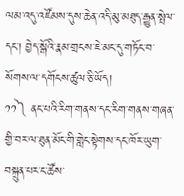ལམ་འདུ་འཛོམས་དུས་ཆེན་འདི་མུ་མཐུད་རྒྱུན་སྤེལ་དང་། བྱེད་སྒོའི་རྣམ་གྲངས་ཇེ་མང་དུ་གཏོང་བ་སོགས་ལ་དགོངས་ཚུལ་ཅི་ཡོད།
༡༡༽ ནང་པའི་རིག་གནས་དང་རིག་གནས་གཞན་གྱི་བར་ལ་ཐུན་མོང་གི་གླེང་སྟེགས་དང་ཁོར་ཡུག་བསྐྲུན་པར་ང་ཚོས་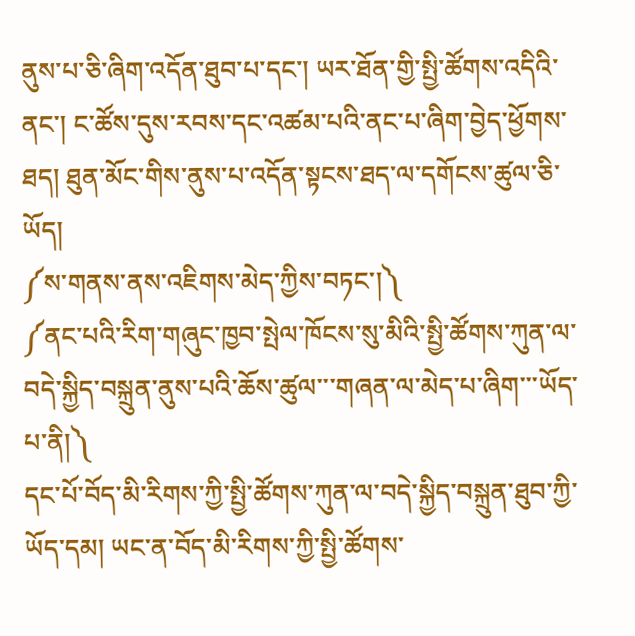ནུས་པ་ཅི་ཞིག་འདོན་ཐུབ་པ་དང་། ཡར་ཐོན་གྱི་སྤྱི་ཚོགས་འདིའི་ནང་། ང་ཚོས་དུས་རབས་དང་འཚམ་པའི་ནང་པ་ཞིག་བྱེད་ཕྱོགས་ཐད། ཐུན་མོང་གིས་ནུས་པ་འདོན་སྟངས་ཐད་ལ་དགོངས་ཚུལ་ཅི་ཡོད།
༼ས་གནས་ནས་འཇིགས་མེད་ཀྱིས་བཏང་།༽
༼ནང་པའི་རིག་གཞུང་ཁྱབ་སྤེལ་ཁོངས་སུ་མིའི་སྤྱི་ཚོགས་ཀུན་ལ་བདེ་སྐྱིད་བསྐྲུན་ནུས་པའི་ཆོས་ཚུལ་་་གཞན་ལ་མེད་པ་ཞིག་་་ཡོད་པ་ནི།༽
དང་པོ་བོད་མི་རིགས་ཀྱི་སྤྱི་ཚོགས་ཀུན་ལ་བདེ་སྐྱིད་བསྐྲུན་ཐུབ་ཀྱི་ཡོད་དམ། ཡང་ན་བོད་མི་རིགས་ཀྱི་སྤྱི་ཚོགས་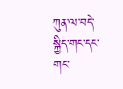ཀུན་ལ་བདེ་སྐྱིད་གང་དང་གང་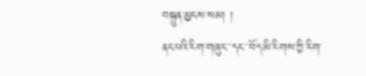བསྐྲུན་མྱངས་སམ། །
ནང་པའི་རིག་གཞུང་་་དང་་་བོད་མི་རིགས་ཀྱི་རིག་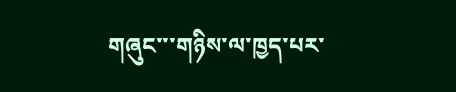གཞུང་་་གཉིས་ལ་ཁྱད་པར་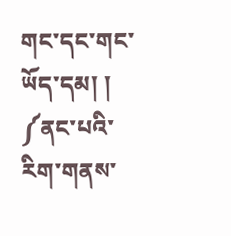གང་དང་གང་ཡོད་དམ། །
༼ནང་པའི་རིག་གནས་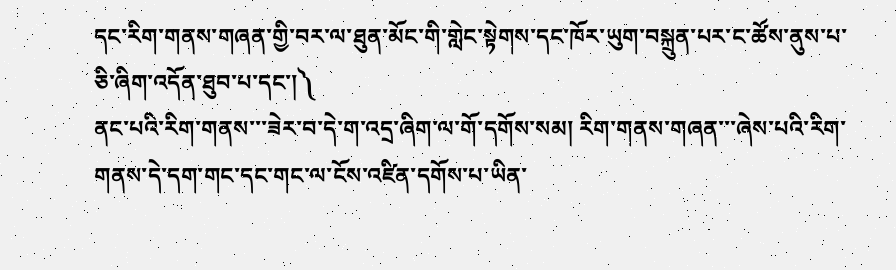དང་རིག་གནས་གཞན་གྱི་བར་ལ་ཐུན་མོང་གི་གླེང་སྟེགས་དང་ཁོར་ཡུག་བསྐྲུན་པར་ང་ཚོས་ནུས་པ་ཅི་ཞིག་འདོན་ཐུབ་པ་དང་།༽
ནང་པའི་རིག་གནས་་་ཟེར་བ་དེ་ག་འདྲ་ཞིག་ལ་གོ་དགོས་སམ། རིག་གནས་གཞན་་་ཞེས་པའི་རིག་གནས་དེ་དག་གང་དང་གང་ལ་ངོས་འཛིན་དགོས་པ་ཡིན་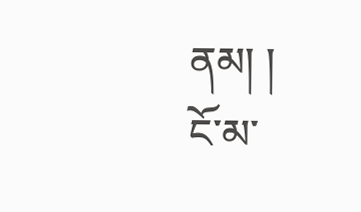ནམ། །
ངོ་མ་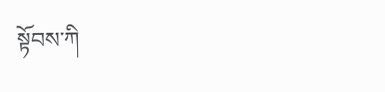སྟོབས་ཀི